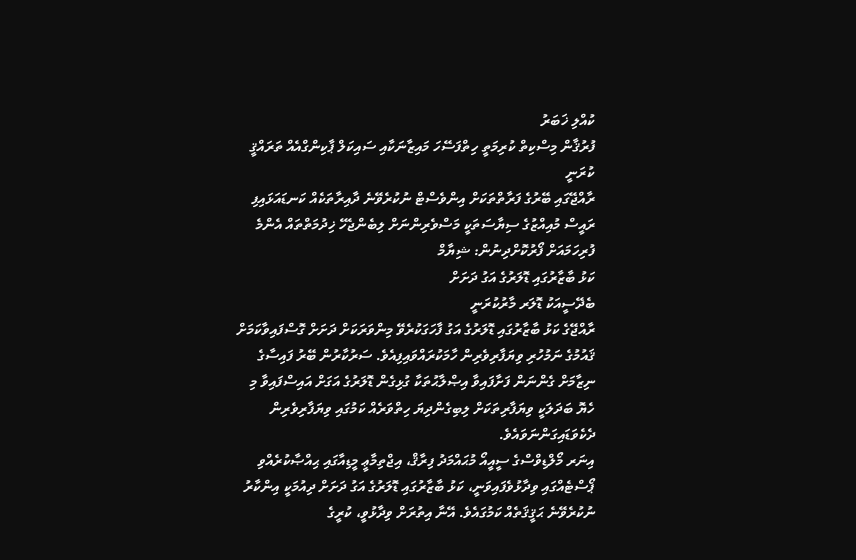ކުއްލި ޚަބަރު
ފުރުޤާން މިސްކިތް ކުރިމަތީ ހިތްފަސޭހަ މައިޒާނަކާއި ސައިކަލް ޕާކިންގްއެއް ތަރައްޤީ ކުރަނީ
ރާއްޖޭގައި ބޭރުގެ ފަރާތްތަކަށް އިންވެސްޓް ނުކުރެވޭނެ ދާއިރާތަކެއް ކަނޑައަޅައިފި
ރައީސް މުއިއްޒުގެ ސިޔާސަތަކީ މަސްވެރިންނަށް ލިބެންޖެހޭ ޚިދުމަތްތައް އެންމެ ފުރިހަމައަށް ފޯރުކޮށްދިނުން: ޝިޔާމް
ކަޅު ބާޒާރުގައި ޑޮލަރުގެ އަގު ދަށަށް
ބެދޭސީއަކު ޑޮލަރ މާރުކުރަނީ
ރާއްޖޭގެ ކަޅު ބާޒާރުގައި ޑޮލަރުގެ އަގު ފާހަގަކުރެވޭ މިންވަރަކަށް ދަށަށް ގޮސްފައިވާކަމަށް ޤައުމުގެ ނަމުހުރި ވިޔަފާރިވެރިން ހާމަކުރައްވައިފިއެވެ. ސަރުކާރުން ބޭރު ފައިސާގެ ނިޒާމަށް ގެންނަން ފަށާފައިވާ އިޞްލާޙުތަކާ ގުޅިގެން ޑޮލަރުގެ އަގަށް އައިސްފައިވާ މި ހެޔޮ ބަދަލަކީ ވިޔަފާރިތަކަށް ލިބިގެންދިޔަ ހިތްވަރެއް ކަމުގައި ވިޔަފާރިވެރިން ދެކެވަޑައިގަންނަވައެވެ.
އިނަރ މޯލްޑިވްސްގެ ސީއީއޯ މުޙައްމަދު ފިރާޤް، އިޖްތިމާޢީ މީޑިއާގައި ޙިއްޞާކުރެއްވި ޕޯސްޓެއްގައި ވިދާޅުވެފައިވަނީ، ކަޅު ބާޒާރުގައި ޑޮލަރުގެ އަގު ދަށަށް ދިއުމަކީ އިންކާރު ނުކުރެވޭނެ ޙަޤީޤަތެއް ކަމުގައެވެ. އޭނާ އިތުރަށް ވިދާޅުވީ، ކުރީގެ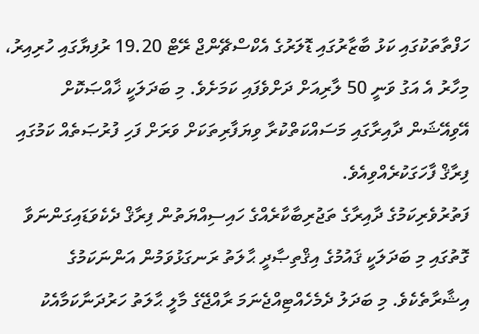ހަފްތާތަކުގައި ކަޅު ބާޒާރުގައި ޑޮލަރުގެ އެކްސްޗޭންޖް ރޭޓް 19.20 ރުފިޔާގައި ހުރިއިރު، މިހާރު އެ އަގު ވަނީ 50 ލާރިއަށް ދަށްވެފައި ކަމަށެވެ. މި ބަދަލަކީ ޚާއްޞަކޮށް އޭވިއޭޝަން ދާއިރާގައި މަސައްކަތްކުރާ ވިޔަފާރިތަކަށް ވަރަށް ފަހި ފުރުޞަތެއް ކަމުގައި ފިރާޤް ފާހަގަކުރެއްވިއެވެ.
ފަތުރުވެރިކަމުގެ ދާއިރާގެ ތަޖުރިބާކާރެއްގެ ހައިސިއްޔަތުން ފިރާޤް ދެކެވަޑައިގަންނަވާ ގޮތުގައި މި ބަދަލަކީ ޤައުމުގެ އިޤްތިޞާދީ ޙާލަތު ރަނގަޅުވަމުން އަންނަކަމުގެ އިޝާރާތެކެވެ. މި ބަދަލު ދެމެހެއްޓިއްޖެނަމަ ރާއްޖޭގެ މާލީ ޙާލަތު ހަރުދަނާކަމާއެކު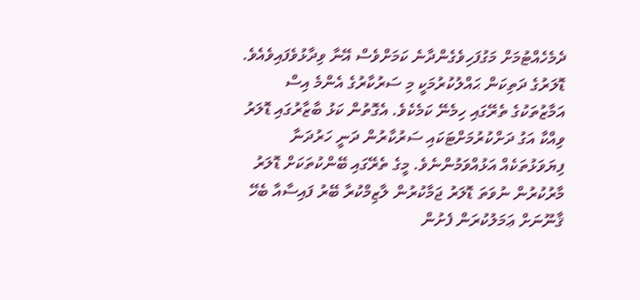ދެމެހެއްޓުމަށް މަގުފަހިވެގެންދާނެ ކަމަށްވެސް އޭނާ ވިދާޅުވެފައިވެއެވެ.
ޑޮލަރުގެ ދަތިކަން ޙައްލުކުރުމަކީ މި ސަރުކާރުގެ އެންމެ އިސް އަމާޒުތަކުގެ ތެރޭގައި ހިމެނޭ ކަމެކެވެ. އެގޮތުން ކަޅު ބާޒާރުގައި ޑޮލަރު ވިއްކާ އަގު ދަށްކުރުމަށްޓަކައި ސަރުކާރުން ދަނީ ހަރުދަނާ ފިޔަވަޅުތަކެއް އަޅުއްވަމުންނެވެ. މީގެ ތެރޭގައި ބޭންކުތަކަށް ޑޮލަރު މާރުކުރުން ނުވަތަ ޑޮލަރު ޖަމާކުރުން ލާޒިމްކުރާ ބޭރު ފައިސާއާ ބެހޭ ޤާނޫނަށް ޢަމަލުކުރަން ފެށުން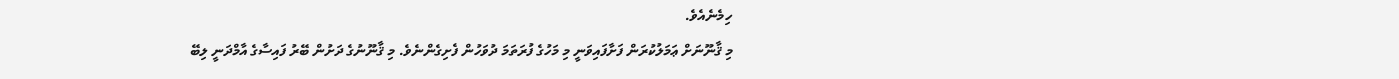ހިމެނެއެވެ.
މި ޤާނޫނަށް ޢަމަލުކުރަން ފަށާފައިވަނީ މި މަހުގެ ފުރަތަމަ ދުވަހުން ފެށިގެންނެވެ. މި ޤާނޫނުގެ ދަށުން ބޭރު ފައިސާގެ އާމްދަނީ ލިބޭ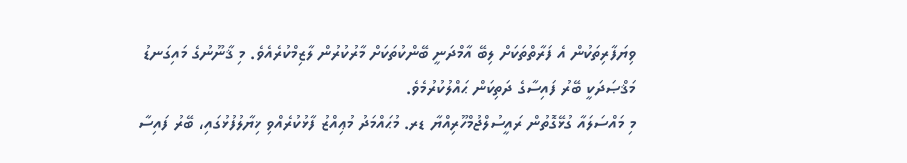ވިޔަފާރިތަކުން އެ ފަރާތްތަކަށް ލިބޭ އާމްދަނީ ބޭންކުތަކަށް މާރުކުރުން ލާޒިމްކުރެއެވެ. މި ޤާނޫނުގެ މައިގަނޑު މަޤްޞަދަކީ ބޭރު ފައިސާގެ ދަތިކަން ޙައްލުކުރުމެވެ.
މި މައްސަލައާ ގުޅޭގޮތުން ރައީސުލްޖުމްހޫރިއްޔާ ޑރ. މުޙައްމަދު މުޢިއްޒު ފާޅުކުރެއްވި ޚިޔާލުފުޅުގައި، ބޭރު ފައިސާ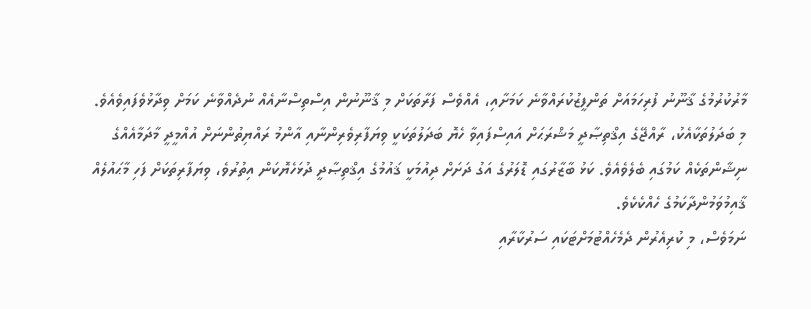މާރުކުރުމުގެ ޤާނޫނު ފުރިހަމައަށް ތަންފީޒުކުރައްވާނެ ކަމަށާއި، އެއްވެސް ފަރާތަކަށް މި ޤާނޫނުން އިސްތިސްނާއެއް ނުދެއްވާނެ ކަމަށް ވިދާޅުވެފައިވެއެވެ.
މި ބަދަލުތަކާއެކު، ރާއްޖޭގެ އިޤްތިޞާދީ މަޝްރަޙަށް އައިސްފައިވާ ހެޔޮ ބަދަލުތަކަކީ ވިޔަފާރިވެރިންނާއި އާންމު ރައްޔިތުންނަށް އުއްމީދީ މާދަމާއެއްގެ ނިޝާންތަކެއް ކަމުގައި ބެލެވެއެވެ. ކަޅު ބާޒާރުގައި ޑޮލަރުގެ އަގު ދަށަށް ދިއުމަކީ ޤައުމުގެ އިޤްތިޞާދީ ދުޅަހެޔޮކަން އިތުރުވެ، ވިޔަފާރިތަކަށް ފަހި މާޙައުލެއް ޤާއިމުވަމުންދާކަމުގެ ހެއްކެކެވެ.
ނަމަވެސް، މި ކުރިއެރުން ދެމެހެއްޓުމަށްޓަކައި ސަރުކާރާއި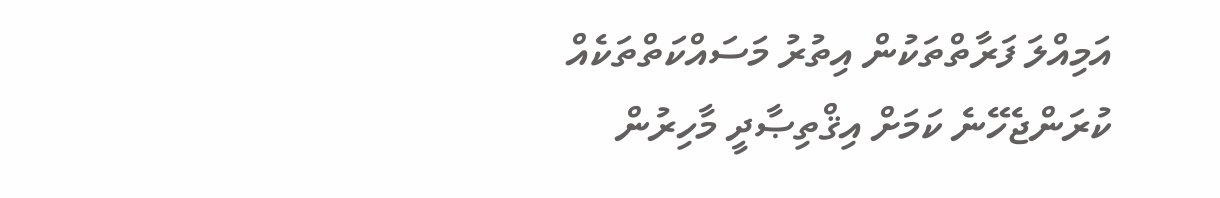އަމިއްލަ ފަރާތްތަކުން އިތުރު މަސައްކަތްތަކެއް ކުރަންޖެހޭނެ ކަމަށް އިޤްތިޞާދީ މާހިރުން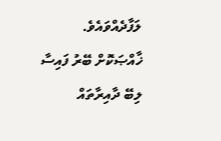ލަފާދެއްވައެވެ. ޚާއްޞަކޮށް ބޭރު ފައިސާ ލިބޭ ދާއިރާތައް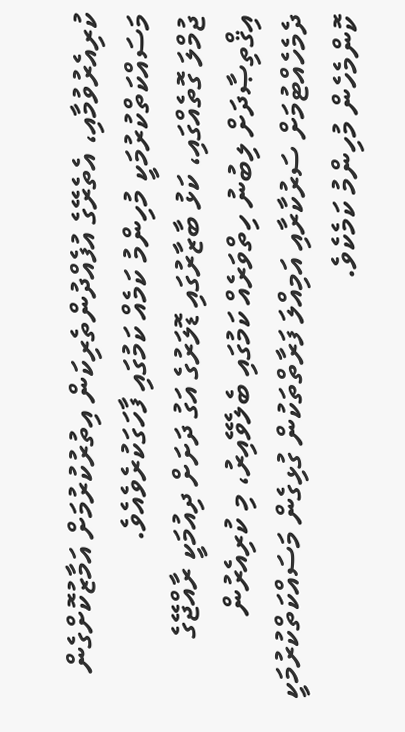ކުރިއެރުވުމާއި، އެތެރޭގެ އުފެއްދުންތެރިކަން އިތުރުކުރުމަށް އަމާޒުކޮށްގެން މަސައްކަތްކުރުމަކީ މުހިންމު ކަމެއް ކަމުގައި ފާހަގަކުރެވެއެވެ.
ޖުމްލަ ގޮތެއްގައި، ކަޅު ބާޒާރުގައި ޑޮލަރުގެ އަގު ދަށަށް ދިއުމަކީ ރާއްޖޭގެ އިޤްތިޞާދަށް ލިބުނު ހިތްވަރެއް ކަމުގައި ބެލެވޭއިރު، މި ކުރިއެރުން ދެމެހެއްޓުމަށް ސަރުކާރާއި އަމިއްލަ ފަރާތްތަކުން ގުޅިގެން މަސައްކަތްކުރުމަކީ ކޮންމެހެން މުހިންމު ކަމެކެވެ.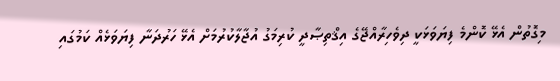މިގޮތުން އެޅޭ ކޮންމެ ފިޔަވަޅަކީ ދިވެހިރާއްޖޭގެ އިޤްތިޞާދީ ކުރިމަގު އުޖާލާކުރުމަށް އެޅޭ ހަރުދަނާ ފިޔަވަޅެއް ކަމުގައި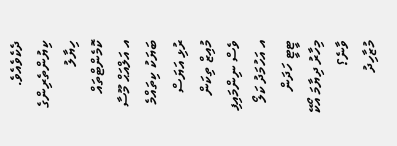ދެކެވެއެވެ.
ކިޔުންތެރިންގެ ހިޔާލު
ކޮމެންޓްތައް
އ އަލްއަޙް މޫސާ
ބަޔަކު ކިތައްމެ ރުޅި އަޔަސް މުއިޒް ތިކަން ވެސް ނިންމައިފި
އ އަހުމަދު ކަލޯ
ޓީޓީ ހަދަން މިހާރު ދިޔާމަ އޯކޭ ވާނެ؟
މުޒާހިދު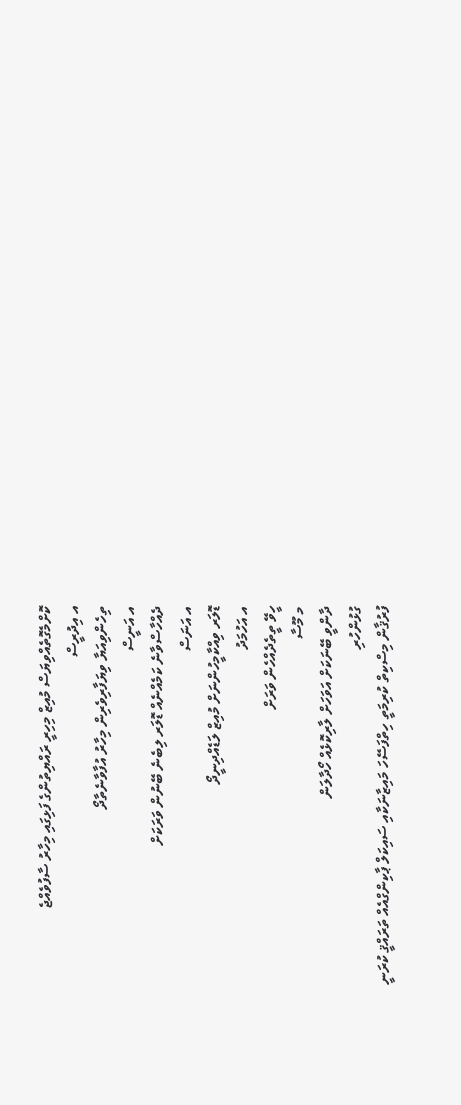ކޮށްމެގޮތެއްވިޔަސް މުއިޒް މިހިރީ ރައްޔިތުންގެ ފަޅިގައި މިހާރު ސާފުވެއްޖެ
އ އިދުރީސް
ތިހެންވިއަޔާ ވިޔަފާރިވެރިން މިހާރު އުފާވާނެތާދޯ
އ އަނީސް
ދެއްހާސްވާނެ ކަމެއްނެއް ޑޮލަރ ލިބެނެ ބޭނުން ވަރަކަށް
އ އަނަސް
ޑޮލަރ ވިއްކާމީހުންނަށް މުއިޒް ލަޑެއްދިނީދޯ
އ އަހުމަދު
ހީވޭ ތީތެދެއްހެން ވަރަށް
މ މޫސާ
ދާންވީ ބޭނަކަށް އަވަހަށް ލާރިކޮޅެއް ހޯދާލަން
ގުޅުންހުރި
ފުރުޤާން މިސްކިތް ކުރިމަތީ ހިތްފަސޭހަ މައިޒާނަކާއި ސައިކަލް ޕާކިންގްއެއް ތަރައްޤީ ކުރަނީ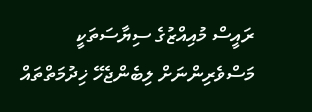ރައީސް މުއިއްޒުގެ ސިޔާސަތަކީ މަސްވެރިންނަށް ލިބެންޖެހޭ ޚިދުމަތްތައް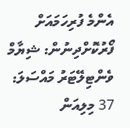އެންމެ ފުރިހަމައަށް ފޯރުކޮށްދިނުން: ޝިޔާމް
ވެންޓިލޭޓަރު މައްސަލަ: 37 މިލިއަން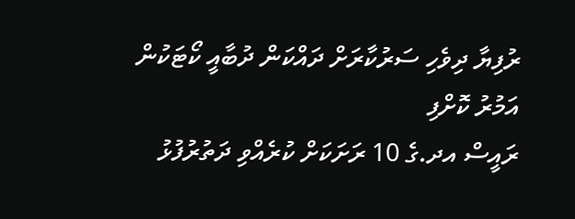ރުފިޔާ ދިވެހި ސަރުކާރަށް ދައްކަން ދުބާއީ ކޯޓަކުން އަމުރު ކޮށްފި
ރައީސް އދ.ގެ 10 ރަށަކަށް ކުރެއްވި ދަތުރުފުޅު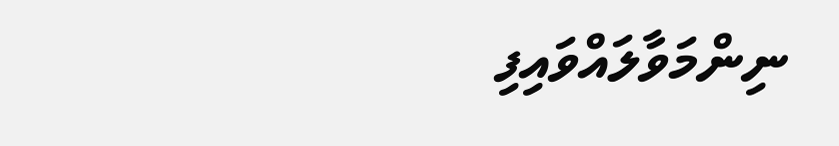ނިންމަވާލައްވައިފި